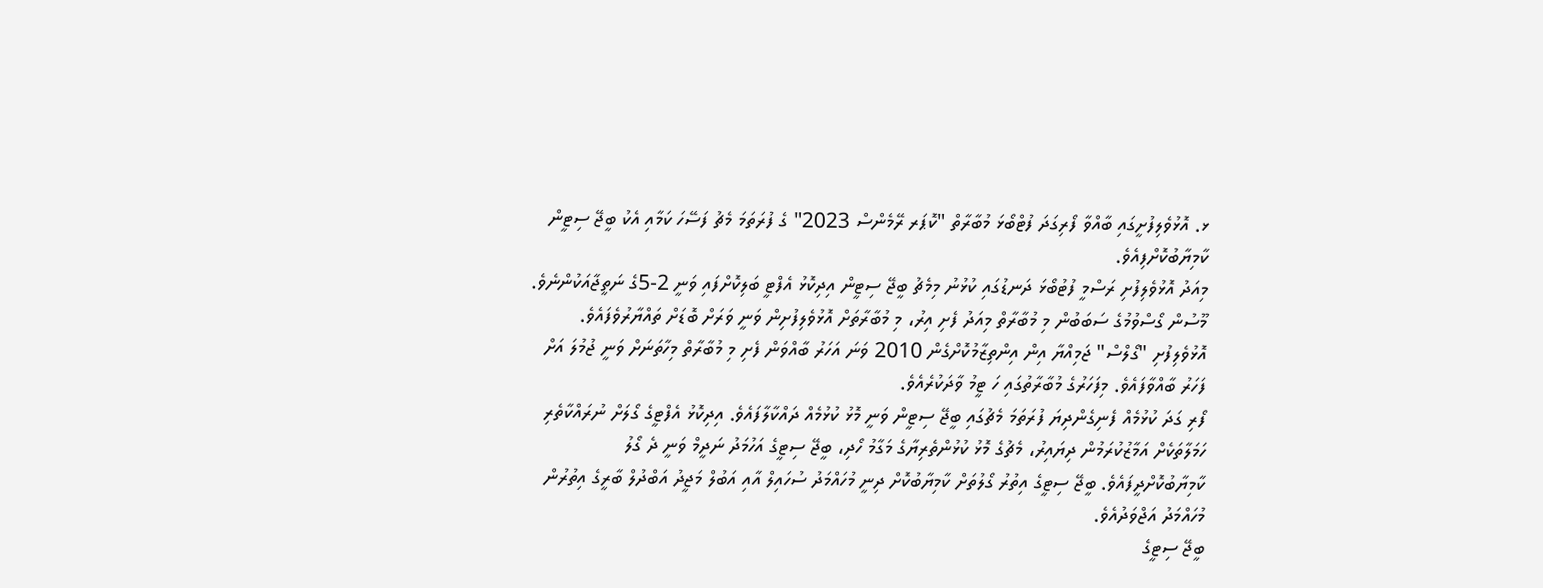ޅ. އޮޅުވެލިފުށީގައި ބާއްވާ ފޯރިގަދަ ފުޓްބޯޅަ މުބާރާތް "ކޮޕަރ ރޭމެންސް 2023" ގެ ފުރަތަމަ މެޗު ފަސޭހަ ކަމާއި އެކު ބީޖޭ ސިޓީން ކާމިޔާބުކޮށްފިއެވެ.
މިއަދު އޮޅުވެލިފުށި ރަސްމީ ފުޓުބޯޅަ ދަނޑުގައި ކުޅުނު މިމެޗު ބީޖޭ ސިޓީން އިދިކޮޅު އެފްޓީ ބަލިކޮށްފައި ވަނީ 2-5ގެ ނަތީޖާއަކުންނެވެ.
މޫސުން ގޯސްވުމުގެ ސަބަބުން މި މުބާރާތް މިއަދު ފެށި އިރު، މި މުބާރާތަށް އޮޅުވެލިފުށިން ވަނީ ވަރަށް ބޮޑަށް ތައްޔާރުވެފައެވެ. އޮޅުވެލިފުށި "ގޯލްސް" ޖަމިއްޔާ އިން އިންތިޒާމުކޮށްގެން 2010 ވަނަ އަހަރު ބާއްވަން ފެށި މި މުބާރާތް މިހާތަނަށް ވަނީ ޖުމުލަ އަށް ފަހަރު ބާއްވާފައެވެ. މިފަހަރުގެ މުބާރާތުގައި ހަ ޓީމު ވާދަކުރެއެވެ.
ފޯރި ގަދަ ކުޅުމެއް ފެނިގެންދިޔަ ފުރަތަމަ މެޗުގައި ބީޖޭ ސިޓީން ވަނީ މޮޅު ކުޅުމެއް ދައްކާލާފައެވެ. އިދިކޮޅު އެފްޓީގެ ގޯލަށް ނުރައްކާތެރި ހަމަލާތަކެށް އަމާޒުކުރަމުން ދިޔައިރު، މެޗުގެ މޮޅު ކުޅުންތެރިޔާގެ މަގާމު ހޯދި، ބީޖޭ ސިޓީގެ އަހުމަދު ނަދީމް ވަނީ ދެ ގޯލު ކާމިޔާބުކޮށްދީފައެވެ. ބީޖޭ ސިޓީގެ އިތުރު ގޯލުތަށް ކާމިޔާބުކޮށް ދިނީ މުހައްމަދު ސުހައިލް އާއި އަބުލް މަޖީދު އަބްދުލް ބާރީގެ އިތުރުން މުހައްމަދު އަޖްވަދުއެވެ.
ބީޖޭ ސިޓީގެ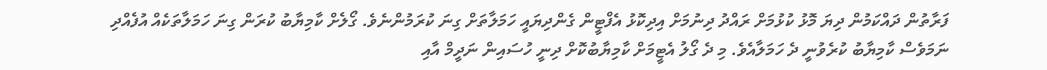ފަރާތުން ދައްކަމުން ދިޔަ މޮޅު ކުޅުމަށް ރައްދު ދިނުމަށް އިދިކޮޅު އެފްޓީން ގެންދިޔައީ ހަމަލާތަށް ގިނަ ކުރަމުންނެވެ. ގޯލެށް ކާމިޔާބު ކުރަން ގިނަ ހަމަލާތަކެއް އުފެއްދި ނަމަވެސް ކާމިޔާބު ކުރެވުނީ ދެ ހަމަލާއެވެ. މި ދެ ގޯލު އެޓީމަށް ކާމިޔާބުކޮށް ދިނީ ހުސައިން ނަދީމް އާއި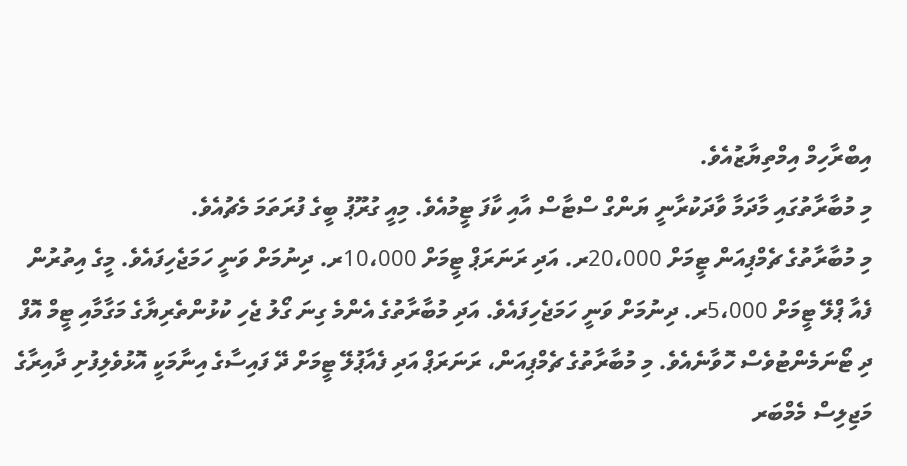އިބްރާހިމް އިމްތިޔާޒުއެވެ.
މި މުބާރާތުގައި މާދަމާ ވާދަކުރާނީ ޔަންގް ސްޓާސް އާއި ކާފަ ޓީމުއެވެ. މިއީ ގުރޫޕު ބީގެ ފުރަތަމަ މެޗުއެވެ.
މި މުބާރާތުގެ ޗެމްޕިއަން ޓީމަށް 20،000ރ. އަދި ރަނަރަޕް ޓީމަށް 10،000ރ. ދިނުމަށް ވަނީ ހަމަޖެހިފައެވެ. މީގެ އިތުރުން ފެއާ ޕްލޭ ޓީމަށް 5،000ރ. ދިނުމަށް ވަނީ ހަމަޖެހިފައެވެ. އަދި މުބާރާތުގެ އެންމެ ގިނަ ގޯލު ޖެހި ކުޅުންތެރިޔާގެ މަގާމާއި ޓީމް އޮފް ދި ޓޯނަމެންޓުވެސް ހޮވާނެއެވެ. މި މުބާރާތުގެ ޗެމްޕިއަން، ރަނަރަޕް އަދި ފެއާޕުލޭ ޓީމަށް ދޭ ފައިސާގެ އިނާމަކީ އޮޅުވެލިފުށި ދާއިރާގެ މަޖިލިސް މެމްބަރ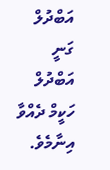އަބްދުލް ގަނީ އަބްދުލް ހަކީމް ދެއްވާ އިނާމެވެ.